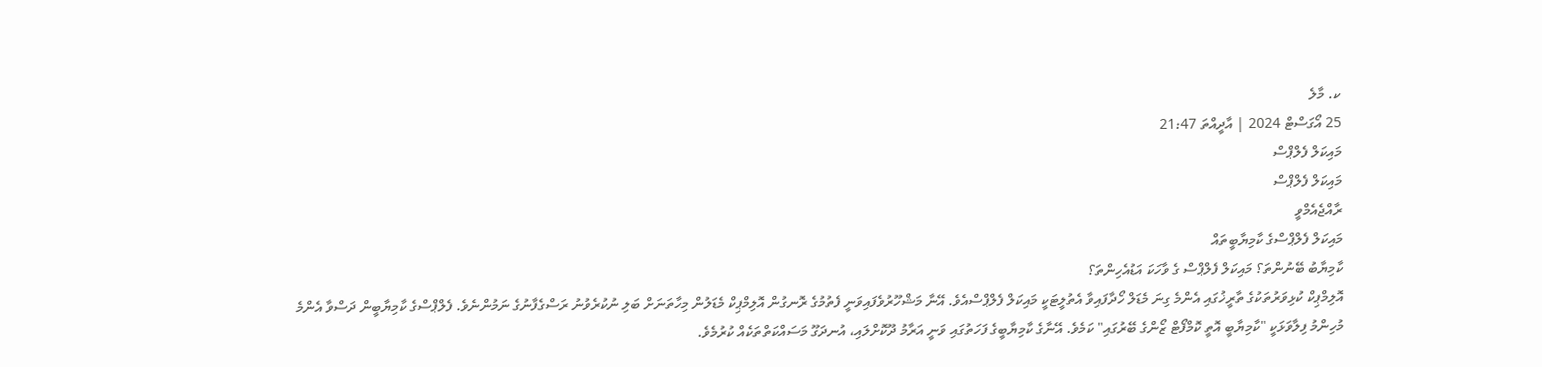ކ. މާލެ
25 އޯގަސްޓް 2024 | އާދީއްތަ 21:47
މައިކަލް ފެލްޕްސް
މައިކަލް ފެލްޕްސް
ރާއްޖެއެމްވީ
މައިކަލް ފެލްޕްސްގެ ކާމިޔާބީތައް
ކާމިޔާބު ބޭނުންތަ؟ މައިކަލް ފެލްޕްސް ގެ ވާހަކަ އަޑުއެހިންތަ؟
އޮލިމްޕިކް ކުޅިވަރުތަކުގެ ތާރީޚުގައި އެންމެ ގިނަ މެޑަލް ހޯދާފައިވާ އެތުލީޓަކީ މައިކަލް ފެލްޕްސްއެވެ. އޭނާ މަޝްހޫރުވެފައިވަނީ ފެތުމުގެ ރޮނގުން އޮލިމްޕިކް މެޑަލުން މިހާތަނަށް ބަލި ނުކުރެވުނު ރަސްގެފާނުގެ ނަމުންނެވެ. ފެލްޕްސްގެ ކާމިޔާބީން ދަސްވާ އެންމެ މުހިންމު ފިލާވަޅަކީ "ކާމިޔާބީ އޮތީ ކޮމްފޯޓް ޒޯންގެ ބޭރުގައި" ކަމެވެ. އޭނާގެ ކާމިޔާބީގެ ފަހަތުގައި ވަނީ އަރާމު ދޫކޮށްލައި، އުނދަގޫ މަސައްކަތްތަކެއް ކުރުމެވެ.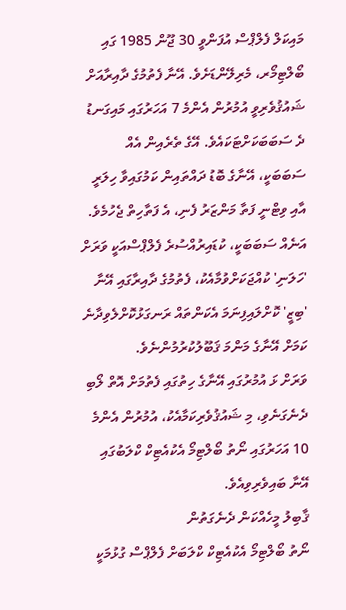މައިކަލް ފެލްޕްސް އުފަންވީ 30 ޖޫން 1985 ގައި ބޯލްޓިމޯރ، މެރިލޭންޑަށެވެ. އޭނާ ފެތުމުގެ ދާއިރާއަށް ޝައުޤުވެރިވީ އުމުރުން އެންމެ 7 އަހަރުގައި މައިގަނޑު ދެ ސަބަބަކަށްޓަކައެވެ. އޭގެ ތެރެއިން އެއް ސަބަބަކީ، އޭނާގެ ބޮޑު ދައްތައިން ކަމުގައިވާ ހިލަރީ އާއި ވިޓްނީ ފަތާ މަންޒަރު ފެނި، އެ ފަތާހިތް ޖެހުމެވެ. އަނެއް ސަބަބަކީ، ކުޑައިރުއްސުރެ ފެލްޕްސްއަކީ ވަރަށް 'ހަލަނި' ކުއްޖަކަށްވުމާއެކު، ފެތުމުގެ ދާއިރާގައި އޭނާ 'ބިޒީ' ކޮށްލައިފިނަމަ އެކަންތައް ރަނގަޅުކޮށްލެވިދާނެ ކަމަށް އޭނާގެ މަންމަ ޤަބޫލުކުރުމުންނެވެ.
ވަރަށް ޅަ އުމުރުގައި އޭނާގެ ހިތުގައި ފެތުމަށް އޮތް ލޯބި ދެނެގަނެވި، މި ޝައުޤުވެރިކަމާއެކު، އުމުރުން އެންމެ 10 އަހަރުގައި ނޯތު ބޯލްޓިމޯ އެކުއެޓިކް ކްލަބުގައި އޭނާ ބައިވެރިވިއެވެ.
ޤާބިލު މީހެއްކަން ދެނެގަތުން
ނޯތު ބޯލްޓިމޯ އެކުއެޓިކް ކްލަބަށް ފެލްޕްސް ގުޅުމަކީ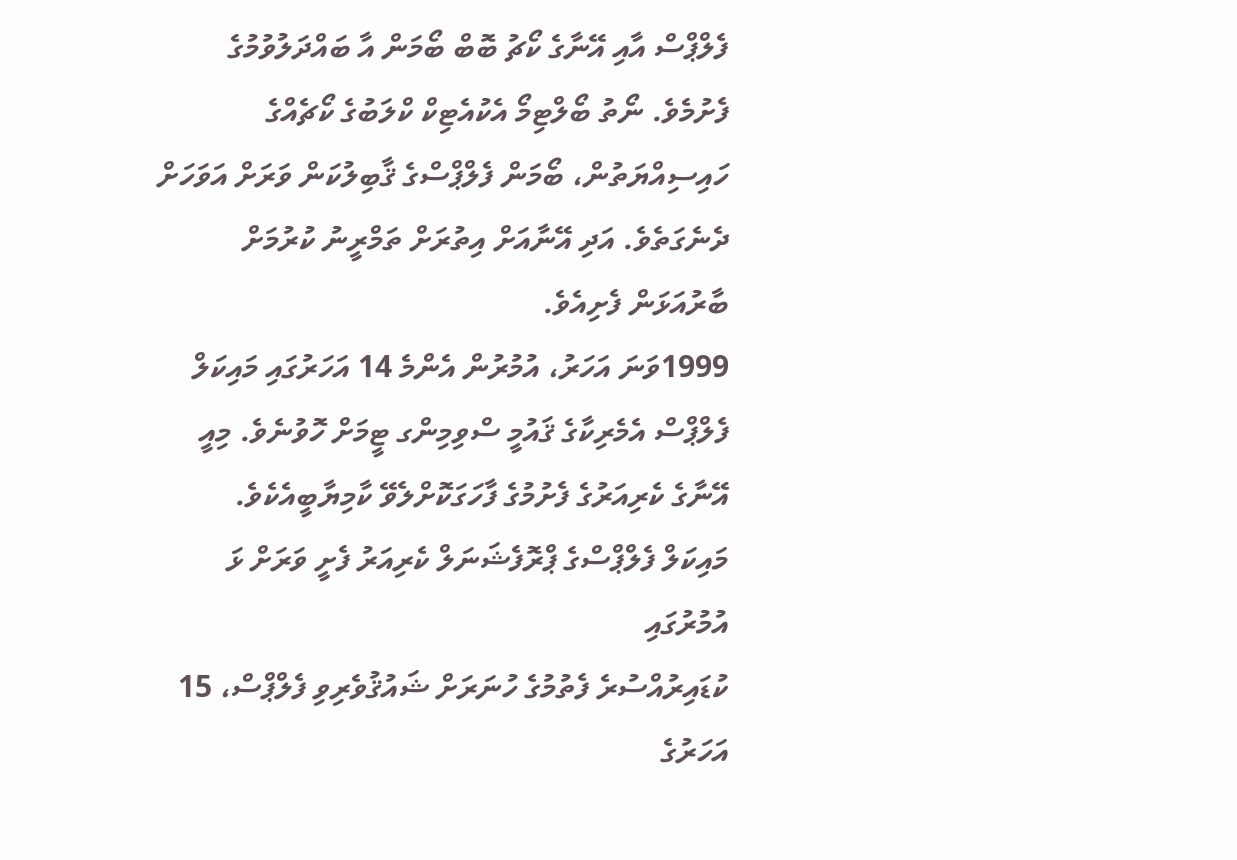ފެލްޕްސް އާއި އޭނާގެ ކޯޗު ބޮބް ބޯމަން އާ ބައްދަލުވުމުގެ ފެށުމެވެ. ނޯތު ބޯލްޓިމޯ އެކުއެޓިކް ކްލަބުގެ ކޯޗެއްގެ ހައިސިއްޔަތުން، ބޯމަން ފެލްޕްސްގެ ޤާބިލުކަން ވަރަށް އަވަހަށް ދެނެގަތެވެ. އަދި އޭނާއަށް އިތުރަށް ތަމްރީނު ކުރުމަށް ބާރުއަޅަން ފެށިއެވެ.
1999ވަނަ އަހަރު، އުމުރުން އެންމެ 14 އަހަރުގައި މައިކަލް ފެލްޕްސް އެމެރިކާގެ ޤައުމީ ސްވިމިންގ ޓީމަށް ހޮވުނެވެ. މިއީ އޭނާގެ ކެރިއަރުގެ ފެށުމުގެ ފާހަގަކޮށްލެވޭ ކާމިޔާބީއެކެވެ.
މައިކަލް ފެލްޕްސްގެ ޕްރޮފެޝަނަލް ކެރިއަރު ފެށީ ވަރަށް ޅަ އުމުރުގައި
ކުޑައިރުއްސުރެ ފެތުމުގެ ހުނަރަށް ޝައުޤުވެރިވި ފެލްޕްސް، 15 އަހަރުގެ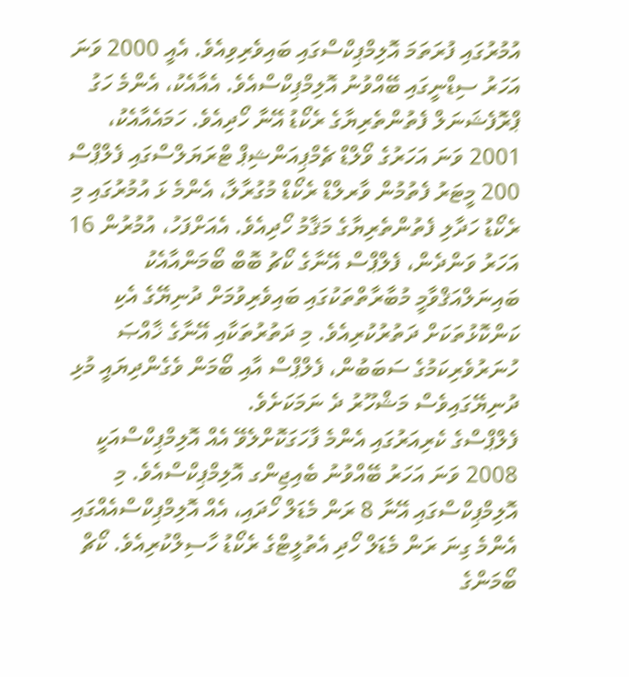އުމުރުގައި ފުރަތަމަ އޮލިމްޕިކްސްގައި ބައިވެރިވިއެވެ. އެއީ 2000 ވަނަ އަހަރު ސިޑްނީގައި ބޭއްވުނު އޮލިމްޕިކްސްއެވެ. އެއާއެކު، އެންމެ ހަގު ޕްރޮފެޝަނަލް ފެތުންތެރިޔާގެ ރެކޯޑު އޭނާ ހޯދިއެވެ. ހަމައެއާއެކު، 2001 ވަނަ އަހަރުގެ ވޯލްޑް ޗެމްޕިއަންޝިޕް ޓްރަޔަލްސްގައި ފެލްޕްސް 200 މީޓަރު ފެތުމުން ވާރލްޑް ރެކޯޑް މުގުރާލާ، އެންމެ ޅަ އުމުރުގައި މި ރެކޯޑު ހަދާލި ފެތުންތެރިޔާގެ މަޤާމު ހޯދިއެވެ. އެއަށްފަހު، އުމުރުން 16 އަހަރު ވަންދެން، ފެލްޕްސް އޭނާގެ ކޯޗު ބޮބް ބޯމަންއާއެކު ބައިނަލްއަޤްވާމީ މުބާރާތްތަކުގައި ބައިވެރިވުމަށް ދުނިޔޭގެ އެކި ކަންކޮޅުތަކަށް ދަތުރުކުރިއެވެ. މި ދަތުރުތަކާއި އޭނާގެ ޚާއްޞަ ހުނަރުވެރިކަމުގެ ސަބަބުން، ފެލްޕްސް އާއި ބޯމަން ވެގެންދިޔައީ މުޅި ދުނިޔޭގައިވެސް މަޝްހޫރު ދެ ނަމަކަށެވެ.
ފެލްޕްސްގެ ކެރިއަރުގައި އެންމެ ފާހަގަކޮށްލެވޭ އެއް އޮލިމްޕިކްސްއަކީ 2008 ވަނަ އަހަރު ބޭއްވުނު ބެއިޖިންގ އޮލިމްޕިކްސްއެވެ. މި އޮލިމްޕިކްސްގައި އޭނާ 8 ރަން މެޑަލް ހޯދައި، އެއް އޮލިމްޕިކްސްއެއްގައި އެންމެ ގިނަ ރަން މެޑަލް ހޯދި އެތުލީޓްގެ ރެކޯޑު ހާސިލްކުރިއެވެ. ކޯޗް ބޯމަންގެ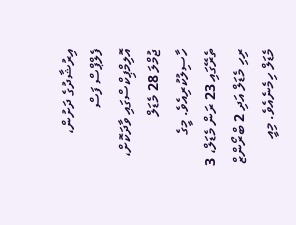އިރުޝާދުގެ ދަށުން، ފެލްޕްސް ފަސް އޮލިމްޕިކްސްގައި ވާދަކޮށް، ޖުމްލަ 28 މެޑަލް ހާސިލުކުރިއެވެ. މީގެ ތެރޭގައި 23 ރަން މެޑަލް، 3 ރިހި މެޑަލް އަދި 2 ބްރޯންޒް މެޑަލް ހިމެނެއެވެ. މިއީ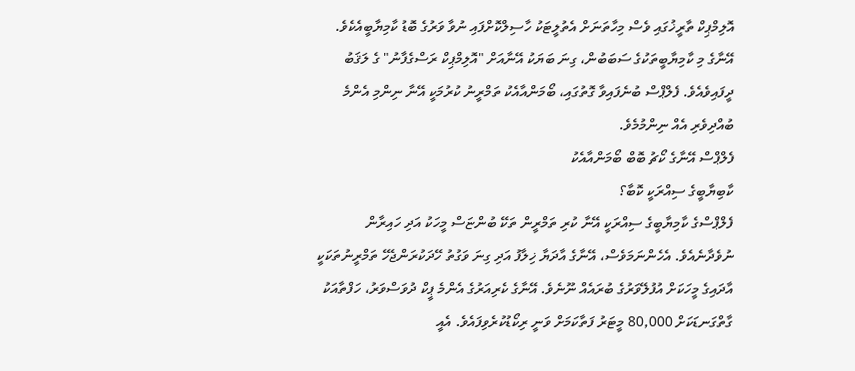އޮލިމްޕިކް ތާރީޚުގައި ވެސް މިހާތަނަށް އެތުލީޓަކު ހާސިލްކޮށްފައި ނުވާ ވަރުގެ ބޮޑު ކާމިޔާބީއެކެވެ. އޭނާގެ މި ކާމިޔާބީތަކުގެ ސަބަބުން، ގިނަ ބަޔަކު އޭނާއަށް "އޮލިމްޕިކް ރަސްގެފާނު" ގެ ލަޤަބު ދީފައިވެއެވެ. ފެލްޕްސް ބުނެފައިވާ ގޮތުގައި، ބޯމަންއާއެކު ތަމްރީނު ކުރުމަކީ އޭނާ ނިންމި އެންމެ ބުއްދިވެރި އެއް ނިންމުމެވެ.
ފެލްޕްސް އޭނާގެ ކޯޗު ބޮބް ބޯމަންއާއެކު
ކާބިޔާބީގެ ސިއްރަކީ ކޮބާ؟
ފެލްޕްސްގެ ކާމިޔާބީގެ ސިއްރަކީ އޭނާ ކުރި ތަމްރީން ތަކޭ ބުންޏަސް މީހަކު އަދި ހައިރާން ނުވެދާނެއެވެ. އެހެންނަމަވެސް، އޭނާގެ އާދަޔާ ޚިލާފު އަދި ގިނަ ވަގުތު ހޭދަކުރަންޖެހޭ ތަމްރީނުތަކަކީ އާދައިގެ މީހަކަށް އުފުލޭވަރުގެ ބުރައެއް ނޫނެވެ. އޭނާގެ ކެރިއަރުގެ އެންމެ ޕީކް ދުވަސްވަރު، ހަފްތާއަކު ގާތްގަނޑަކަށް 80,000 މީޓަރު ފަތާކަމަށް ވަނީ ރިކޯޑުކުރެވިފައެވެ. އެއީ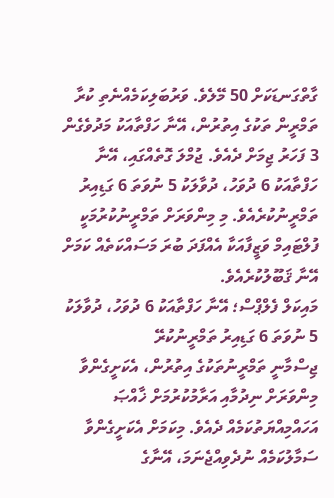ގާތްގަނޑަކަށް 50 މޭލެވެ. ވަރުބަލިކަމެއްނެތި ކުރާ ތަމްރީން ތަކުގެ އިތުރުން، އޭނާ ހަފްތާއަކު މަދުވެގެން 3 ފަހަރު ޖިމަށް ދެއެވެ. ޖުމްލަ ގޮތެއްގައި، އޭނާ ހަފްތާއަކު 6 ދުވަހު، ދުވާލަކު 5 ނުވަތަ 6 ގަޑިއިރު ތަމްރީނުކުރެއެވެ. މި މިންވަރަށް ތަމްރީނުކުރުމަކީ ފުލްޓައިމް ވަޒީފާއަކާ އެއްފަދަ ބުރަ މަސައްކަތެއް ކަމަށް އޭނާ ޤަބޫލުކުރެއެވެ.
މައިކަލް ފެލްޕްސް؛ އޭނާ ހަފްތާއަކު 6 ދުވަހު، ދުވާލަކު 5 ނުވަތަ 6 ގަޑިއިރު ތަމްރީނުކުރޭ
ޖިސްމާނީ ތަމްރީނުތަކުގެ އިތުރުން، އެކަށީގެންވާ މިންވަރަށް ނިދުމާއި އަރާމުކުރުމަށް ޚާއްޞަ އަހައްމިއްޔަތުކަމެއް ދެއެވެ. މިކަމަށް އެކަށީގެންވާ ސަމާލުކަމެއް ނުދެވިއްޖެނަމަ، އޭނާގެ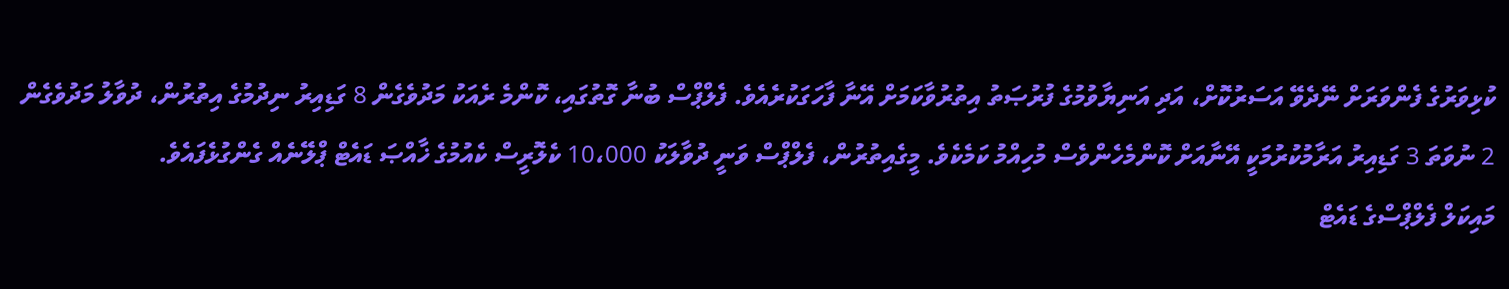ކުޅިވަރުގެ ފެންވަރަށް ނޭދެވޭ އަސަރުކޮށް، އަދި އަނިޔާވުމުގެ ފުރުޞަތު އިތުރުވާކަމަށް އޭނާ ފާހަގަކުރެއެވެ. ފެލްޕްސް ބުނާ ގޮތުގައި، ކޮންމެ ރެއަކު މަދުވެގެން 8 ގަޑިއިރު ނިދުމުގެ އިތުރުން، ދުވާލު މަދުވެގެން 2 ނުވަތަ 3 ގަޑިއިރު އަރާމުކުރުމަކީ އޭނާއަށް ކޮންމެހެންވެސް މުހިއްމު ކަމެކެވެ. މީގެއިތުރުން، ފެލްޕްސް ވަނީ ދުވާލަކު 10،000 ކެލޮރީސް ކެއުމުގެ ޚާއްޞަ ޑައެޓް ޕްލޭނެއް ގެންގުޅެފައެވެ.
މައިކަލް ފެލްޕްސްގެ ޑައެޓް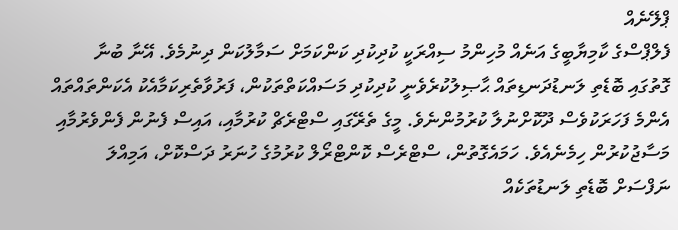ޕްލޭނެއް
ފެލްޕްސްގެ ކާމިޔާބީގެ އަނެއް މުހިންމު ސިއްރަކީ ކުދިކުދި ކަންކަމަށް ސަމާލުކަން ދިނުމެވެ. އޭނާ ބުނާ ގޮތުގައި ބޮޑެތި ލަނޑުދަނޑިތައް ޙާޞިލުކުރެވެނީ ކުދިކުދި މަސައްކަތްތަކުން، ފަރުވާތެރިކަމާއެކު އެކަންތައްތައް އެންމެ ފަހަރަކުވެސް ދޫކޮށްނުލާ ކުރުމުންނެވެ. މީގެ ތެރޭގައި ސްޓްރެޗް ކުރުމާއި، އައިސް ފެނުން ފެންވެރުމާއި މަސާޖުކުރުން ހިމެނެއެވެ. ހަމައެގޮތުން، ސްޓްރެސް ކޮންޓްރޯލް ކުރުމުގެ ހުނަރު ދަސްކޮށް، އަމިއްލަ ނަފްސަށް ބޮޑެތި ލަނޑުތަކެއް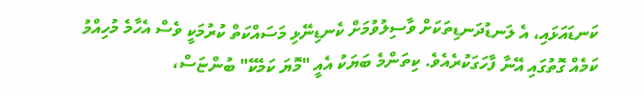ކަނޑައަޅައި، އެ ލަނޑުދަނޑިތަކަށް ވާސިލުވުމަށް ކެނޑިނޭޅި މަސައްކަތް ކުރުމަކީ ވެސް އެހާމެ މުހިއްމު ކަމެއް ގޮތުގައި އޭނާ ފާހަގަކުރެއެވެ. ކިތަންމެ ބަޔަކު އެއީ "މޮޔަ ކަމެކޭ" ބުންޏަސް،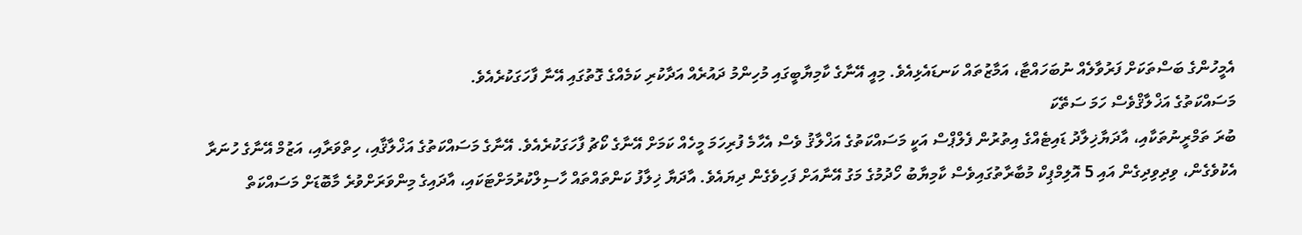އެމީހުންގެ ބަސްތަކަށް ފަރުވާލެއް ނުބަހައްޓާ، އަމާޒުތައް ކަނޑައެޅިއެވެ. މިއީ އޭނާގެ ކާމިޔާބީގައި މުހިންމު ދައުރެއް އަދާކުރި ކަމެއްގެ ގޮތުގައި އޭނާ ފާހަގަކުރެއެވެ.
މަސައްކަތުގެ އަޚްލާޤްވެސް ހަމަ ސަތޭކަ
ބުރަ ތަމްރީނުތަކާއި، އާދަޔާޚިލާދު ޑައިޓެއްގެ އިތުރުން ފެލްޕްސް އަކީ މަސައްކަތުގެ އަޚްލާޤު ވެސް އެހާމެ ފުރިހަމަ މީހެއް ކަމަށް އޭނާގެ ކޯޗު ފާހަގަކުރެއެވެ. އޭނާގެ މަސައްކަތުގެ އަޚްލާޤާއި، ހިތްވަރާއި، އަޒުމް އޭނާގެ ހުނަރާ އެކުވެގެން، ވިދިވިދިގެން އައި 5 އޮލިމްޕިކް މުބާރާތުގައިވެސް ކާމިޔާބު ހޯދުމުގެ މަގު އޭނާއަށް ފަހިވެގެން ދިޔައެވެ. އާދަޔާ ޚިލާފު ކަންތައްތައް ހާސިލްކުރުމަށްޓަކައި، އާދައިގެ މިންވަރަށްވުރެ މާބޮޑަށް މަސައްކަތް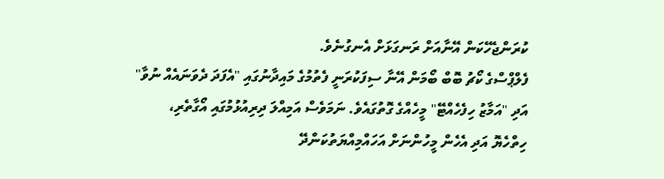ކުރަންޖެހޭކަން އޭނާއަށް ރަނގަޅަށް އެނގުނެވެ.
ފެލްޕްސްގެ ކޯޗު ބޮބް ބޯމަން އޭނާ ސިފަކުރަނީ ފެތުމުގެ މައިދާނުގައި "އެފަދަ ދެވަނައެއް ނުވާ" އަދި "އަމާޒު ހިފެހެއްޓޭ" މީހެއްގެ ގޮތުގައެވެ. ނަމަވެސް އަމިއްލަ ދިރިއުޅުމުގައި އޯގާތެރި، ހިތްހެޔޮ އަދި އެހެން މީހުންނަށް އަހައްމިއްޔަތުކަންދޭ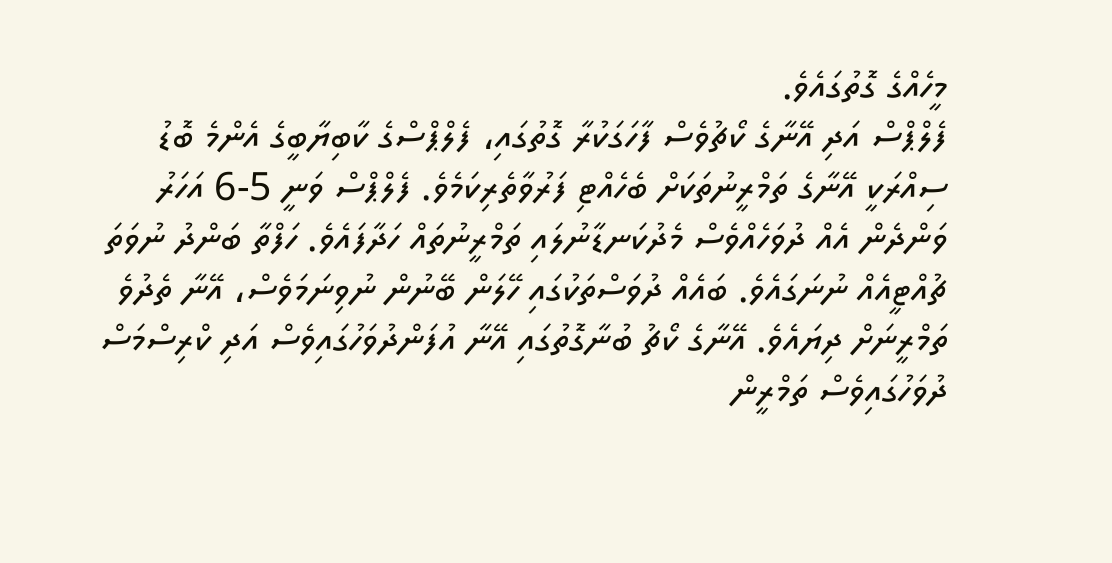މީހެއްގެ ގޮތުގައެވެ.
ފެލްޕްސް އަދި އޭނާގެ ކޯޗުވެސް ފާހަގަކުރާ ގޮތުގައި، ފެލްޕްސްގެ ކާބިޔާބީގެ އެންމެ ބޮޑު ސިއްރަކީ އޭނާގެ ތަމްރީނުތަކަށް ބެހެއްޓި ފަރުވާތެރިކަމެވެ. ފެލްޕްސް ވަނީ 5-6 އަހަރު ވަންދެން އެއް ދުވަހެއްވެސް މެދުކަނޑާނުލައި ތަމްރީނުތައް ހަދާފައެވެ. ހަފްތާ ބަންދު ނުވަތަ ޗުއްޓީއެއް ނުނަގައެވެ. ބައެއް ދުވަސްތަކުގައި ހޭލަން ބޭނުން ނުވިނަމަވެސް، އޭނާ ތެދުވެ ތަމްރީނަށް ދިޔައެވެ. އޭނާގެ ކޯޗު ބުނާގޮތުގައި އޭނާ އުފަންދުވަހުގައިވެސް އަދި ކްރިސްމަސް ދުވަހުގައިވެސް ތަމްރީން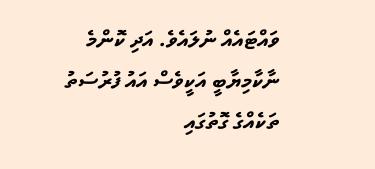ވައްޓައެއް ނުލައެވެ. އަދި ކޮންމެ ނާކާމިޔާބީ އަކީވެސް އައު ފުރުސަތު ތަކެއްގެ ގޮތުގައި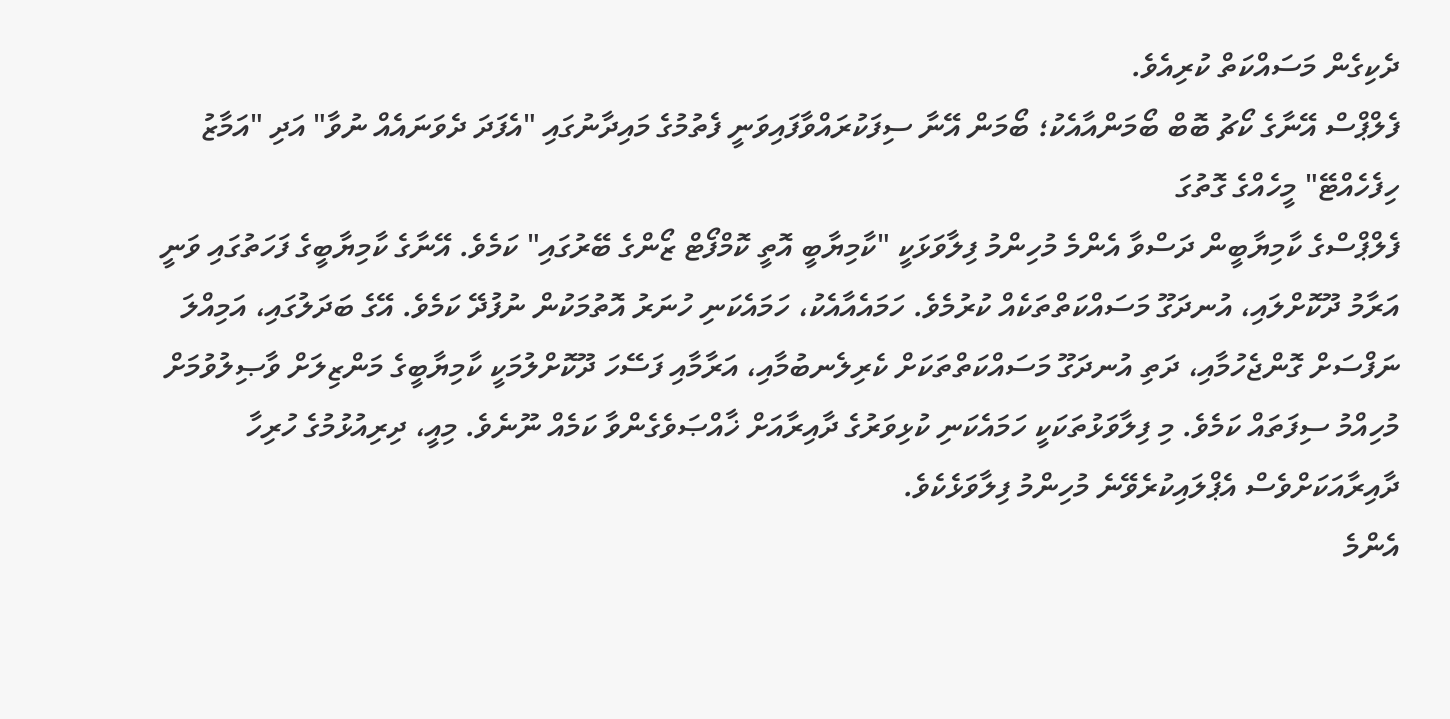ދެކިގެން މަސައްކަތް ކުރިއެވެ.
ފެލްޕްސް އޭނާގެ ކޯޗު ބޮބް ބޯމަންއާއެކު؛ ބޯމަން އޭނާ ސިފަކުރައްވާފައިވަނީ ފެތުމުގެ މައިދާނުގައި "އެފަދަ ދެވަނައެއް ނުވާ" އަދި "އަމާޒު ހިފެހެއްޓޭ" މީހެއްގެ ގޮތުގަ
ފެލްޕްސްގެ ކާމިޔާބީން ދަސްވާ އެންމެ މުހިންމު ފިލާވަޅަކީ "ކާމިޔާބީ އޮތީ ކޮމްފޯޓް ޒޯންގެ ބޭރުގައި" ކަމެވެ. އޭނާގެ ކާމިޔާބީގެ ފަހަތުގައި ވަނީ އަރާމު ދޫކޮށްލައި، އުނދަގޫ މަސައްކަތްތަކެއް ކުރުމެވެ. ހަމައެއާއެކު، ހަމައެކަނި ހުނަރު އޮތުމަކުން ނުފުދޭ ކަމެވެ. އޭގެ ބަދަލުގައި، އަމިއްލަ ނަފްސަށް ގޮންޖެހުމާއި، ދަތި އުނދަގޫ މަސައްކަތްތަކަށް ކެރިލެނބުމާއި، އަރާމާއި ފަސޭހަ ދޫކޮށްލުމަކީ ކާމިޔާބީގެ މަންޒިލަށް ވާޞިލުވުމަށް މުހިއްމު ސިފަތައް ކަމެވެ. މި ފިލާވަޅުތަކަކީ ހަމައެކަނި ކުޅިވަރުގެ ދާއިރާއަށް ޚާއްޞަވެގެންވާ ކަމެއް ނޫނެވެ. މިއީ، ދިރިއުޅުމުގެ ހުރިހާ ދާއިރާއަކަށްވެސް އެޕްލައިކުރެވޭނެ މުހިންމު ފިލާވަޅެކެވެ.
އެންމެ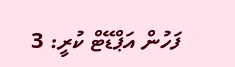ފަހުން އަޕްޑޭޓް ކުރީ: 3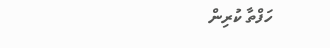ހަފްތާ ކުރިން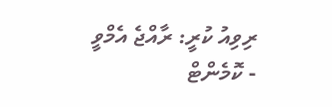ރިވިއު ކުރީ: ރާއްޖެ އެމްވީ
- ކޮމެންޓް